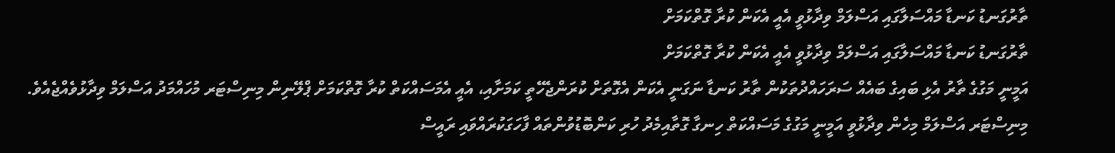ތާރުގަނޑު ކަނޑާ މައްސަލާގައި އަސްލަމް ވިދާޅުވީ އެއީ އެކަން ކުރާ ގޮތްކަމަށް
ތާރުގަނޑު ކަނޑާ މައްސަލާގައި އަސްލަމް ވިދާޅުވީ އެއީ އެކަން ކުރާ ގޮތްކަމަށް
އަމީނީ މަގުގެ ތާރު އެޅި ބައިގެ ބައެއް ސަރަހައްދުތަކުން ތާރު ކަނޑާ ނަގަނީ އެކަން އެގޮތަށް ކުރަންޖެހޭތީ ކަމަށާއި، އެއީ އެމަސައްކަތް ކުރާ ގޮތްކަމަށް ޕްލޭނިން މިނިސްޓަރ މުހައްމަދު އަސްލަމް ވިދާޅުވެއްޖެއެވެ.
މިނިސްޓަރ އަސްލަމް މިހެން ވިދާޅުވީ އަމީނީ މަގުގެ މަސައްކަތް ހިނގާ ގޮތާއިމެދު ހުރި ކަންބޮޑުވުންތައް ފާހަގަކުރައްވައި ރައީސް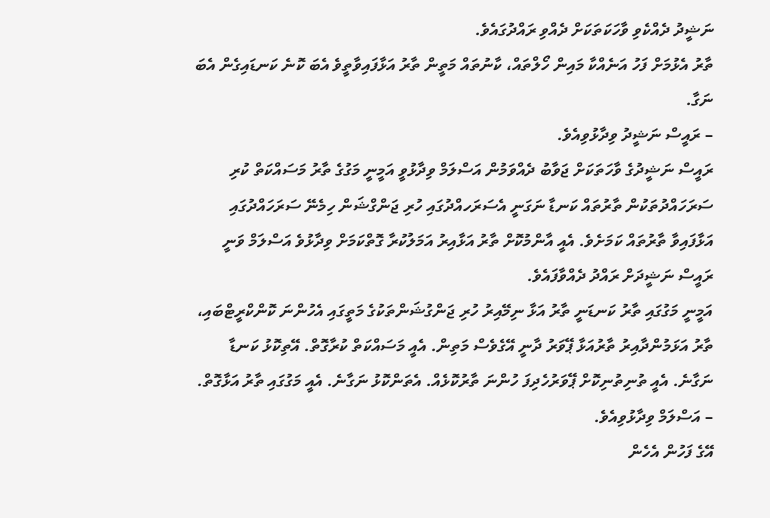ނަޝީދު ދެއްކެވި ވާހަކަތަކަށް ދެއްވި ރައްދުގައެވެ.
ތާރު އެޅުމަށް ފަހު އަނެއްކާ މައިން ހޯލްތައް، ކާނުތައް މަތީން ތާރު އަޅާފައިވާތީވެ އެބަ ކޮނެ ކަނޑައިގެން އެބަ ނަގާ.
– ރައީސް ނަޝީދު ވިދާޅުވިއެވެ.
ރައީސް ނަޝީދުގެ ވާހަތަކަށް ޖަވާބު ދެއްވަމުން އަސްލަމް ވިދާޅުވީ އަމީނީ މަގުގެ ތާރު މަސައްކަތް ކުރި ސަރަހައްދުތަކުން ތާރުތައް ކަނޑާ ނަގަނީ އެސަރަހއްދުގައި ހުރި ޖަންގްޝަން ހިމެނޭ ސަރަހައްދުގައި އަޅާފައިވާ ތާރުތައް ކަމަށެވެ. އެއީ އާންމުކޮށް ތާރު އަޅާއިރު އަމަލުކުރާ ގޮތްކަމަށް ވިދާޅުވެ އަސްލަމް ވަނީ ރައީސް ނަޝީދަށް ރައްދު ދެއްވާފައެވެ.
އަމީނީ މަގުގައި ތާރު ކަނޑަނީ ތާރު އަޅާ ނިމޭއިރު ހުރި ޖަންގުޝަންތަކުގެ މަތީގައި އެހުންނަ ކޮންކްރީޓްބައި، ތާރު އަޅަމުންދާއިރު ތާރުއަޅާ ޕޭވަރު ދާނީ އޭގެވެސް މަތިން. އެއީ މަސައްކަތް ކުރާގޮތް. އޭތިކޮޅު ކަނޑާ ނަގާނެ. އެއީ ތުނިތުނިކޮށް ޕޭވަރުހެދިފަ ހުންނަ ތާރުކޮޅެއް. އެތަންކޮޅު ނަގާނެ. އެއީ މަގުގައި ތާރު އަޅާގޮތް.
– އަސްލަމް ވިދާޅުވިއެވެ.
އޭގެ ފަހުން އެހެން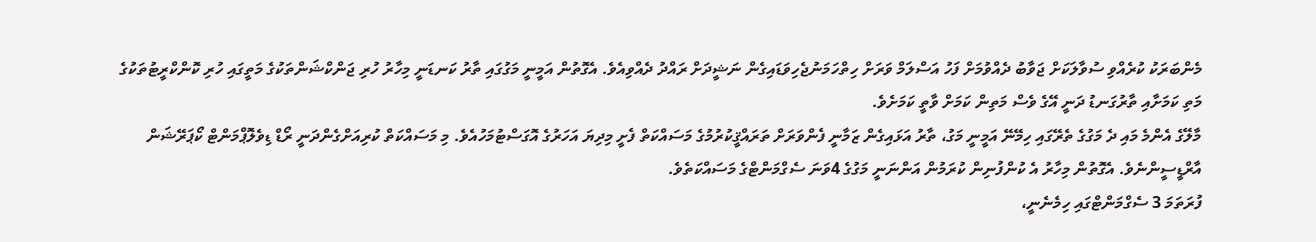މެންބަރަކު ކުރެއްވި ސުވާލަކަށް ޖަވާބު ދެއްވުމަށް ފަހު އަސްލަމް ވަރަށް ހިތްހަމަނުޖެހިވަޑައިގެން ނަޝީދަށް ރައްދު ދެއްވިއެވެ. އެގޮތުން އަމީނީ މަގުގައި ތާރު ކަނޑަނީ މިހާރު ހުރި ޖަންކްޝަންތަކުގެ މަތީގައި ހުރި ކޮންކްރީޓުތަކުގެ މަތި ކަމަށާއި ތާރުގަނޑު ދަނީ އޭގެ ވެސް މަތިން ކަމަށް ވާތީ ކަމަށެވެ.
މާލޭގެ އެންމެ މައި ދެ މަގުގެ ތެރޭގައި ހިމޭނޭ އަމީނީ މަގު، ތާރު އަޅައިގެން ޒަމާނީ ފެންވަރަށް ތަރައްޤީކުރުމުގެ މަސައްކަތް ފެށީ މިދިޔަ އަހަރުގެ އޮގަސްޓުމަހުއެވެ. މި މަސައްކަތް ކުރިއަށްގެންދަނީ ރޯޑް ޑިވެލޮޕްމަންޓް ކޯޕަރޭޝަން އާރްޑީސީންނެވެ. އެގޮތުން މިހާރު އެ ކުންފުނިން ކުރަމުން އަންނަނީ މަގުގެ 4ވަނަ ސެގްމަންޓްގެ މަސައްކަތެވެ.
ފުރަތަމަ 3 ސެގްމަންޓްގައި ހިމެނެނީ،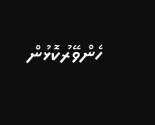ހެންވޭރުކޮޅުން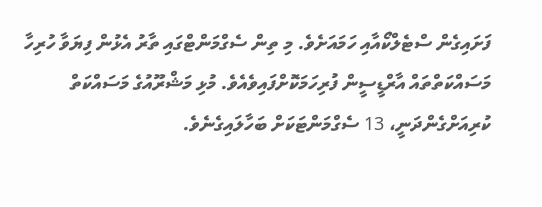ފަށައިގެން ސްޓެލްކޯއާއި ހަމައަށެވެ. މި ތިން ސެގްމަންޓްގައި ތާރު އެޅުން ފިޔަވާ ހުރިހާ މަސައްކަތްތައް އާރްޑީސީން ފުރިހަމަކޮށްފައިވެއެވެ. މުޅި މަޝްރޫއުގެ މަސައްކަތް ކުރިއަށްގެންދަނީ، 13 ސެގްމަންޓަކަށް ބަހާލައިގެނެވެ.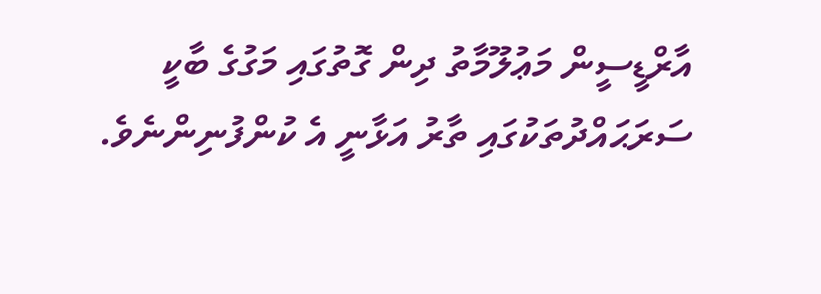އާރްޑީސީން މަޢުލޫމާތު ދިން ގޮތުގައި މަގުގެ ބާކީ ސަރަޙައްދުތަކުގައި ތާރު އަޅާނީ އެ ކުންފުނިންނެވެ.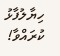ހިޔާލުފާޅު ކުރައްވާ!